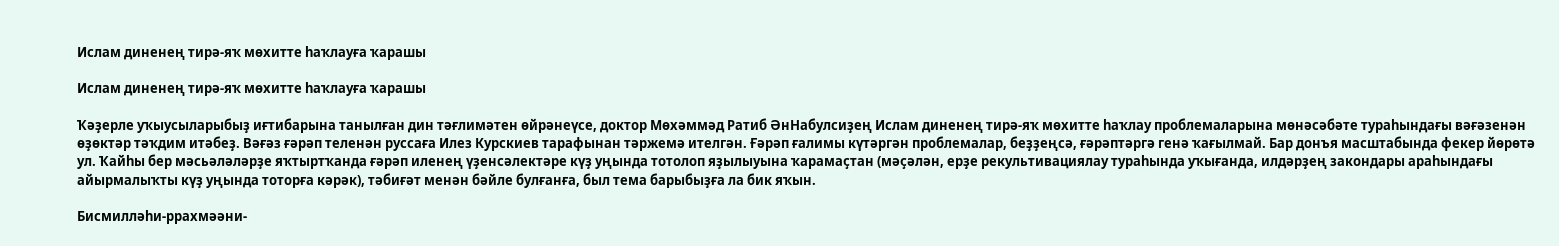Ислам диненең тирә-яҡ мөхитте һаҡлауға ҡарашы

Ислам диненең тирә-яҡ мөхитте һаҡлауға ҡарашы

Ҡәҙерле уҡыусыларыбыҙ иғтибарына танылған дин тәғлимәтен өйрәнеүсе, доктор Мөхәммәд Ратиб ӘнНабулсиҙең Ислам диненең тирә-яҡ мөхитте һаҡлау проблемаларына мөнәсәбәте тураһындағы вәғәзенән өҙөктәр тәҡдим итәбеҙ. Вәғәз ғәрәп теленән руссаға Илез Курскиев тарафынан тәржемә ителгән. Ғәрәп ғалимы күтәргән проблемалар, беҙҙеңсә, ғәрәптәргә генә ҡағылмай. Бар донъя масштабында фекер йөрөтә ул. Ҡайһы бер мәсьәләләрҙе яҡтыртҡанда ғәрәп иленең үҙенсәлектәре күҙ уңында тотолоп яҙылыуына ҡарамаҫтан (мәҫәлән, ерҙе рекультивациялау тураһында уҡығанда, илдәрҙең закондары араһындағы айырмалыҡты күҙ уңында тоторға кәрәк), тәбиғәт менән бәйле булғанға, был тема барыбыҙға ла бик яҡын.

Бисмилләһи-ррахмәәни-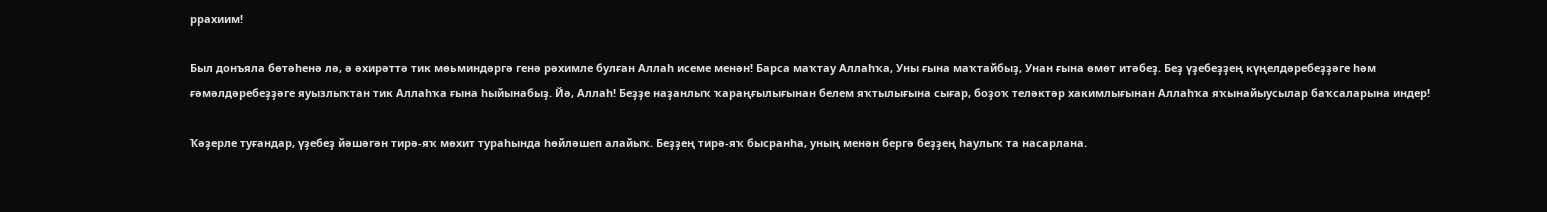ррахиим!

Был донъяла бөтәһенә лә, ә әхирәттә тик мөьминдәргә генә рәхимле булған Аллаһ исеме менән! Барса маҡтау Аллаһҡа, Уны ғына маҡтайбыҙ, Унан ғына өмөт итәбеҙ. Беҙ үҙебеҙҙең күңелдәребеҙҙәге һәм ғәмәлдәребеҙҙәге яуызлыҡтан тик Аллаһҡа ғына һыйынабыҙ. Йә, Аллаһ! Беҙҙе наҙанлыҡ ҡараңғылығынан белем яҡтылығына сығар, боҙоҡ теләктәр хакимлығынан Аллаһҡа яҡынайыусылар баҡсаларына индер!

Ҡәҙерле туғандар, үҙебеҙ йәшәгән тирә-яҡ мөхит тураһында һөйләшеп алайыҡ. Беҙҙең тирә-яҡ бысранһа, уның менән бергә беҙҙең һаулыҡ та насарлана.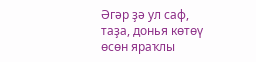Әгәр ҙә ул саф, таҙа, донья көтөү өсөн яраҡлы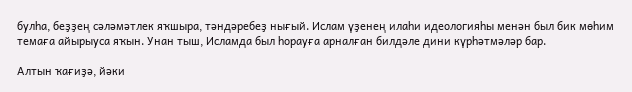булһа, беҙҙең сәләмәтлек яҡшыра, тәндәребеҙ нығый. Ислам үҙенең илаһи идеологияһы менән был бик мөһим темаға айырыуса яҡын. Унан тыш, Исламда был һорауға арналған билдәле дини күрһәтмәләр бар.

Алтын ҡағиҙә, йәки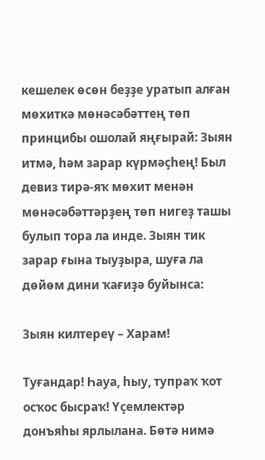кешелек өсөн беҙҙе уратып алған мөхиткә мөнәсәбәттең төп принцибы ошолай яңғырай: Зыян итмә, һәм зарар күрмәҫһең! Был девиз тирә-яҡ мөхит менән мөнәсәбәттәрҙең төп нигеҙ ташы булып тора ла инде. Зыян тик зарар ғына тыуҙыра, шуға ла дөйөм дини ҡағиҙә буйынса:

Зыян килтереү – Харам!

Туғандар! Һауа, һыу, тупраҡ ҡот осҡос бысраҡ! Үҫемлектәр донъяһы ярлылана. Бөтә нимә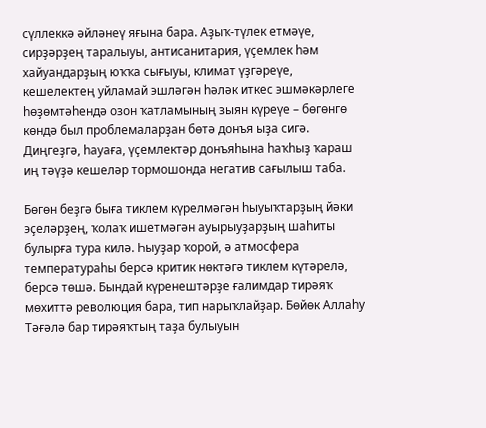сүллеккә әйләнеү яғына бара. Аҙыҡ-түлек етмәүе, сирҙәрҙең таралыуы, антисанитария, үҫемлек һәм хайуандарҙың юҡҡа сығыуы, климат үҙгәреүе, кешелектең уйламай эшләгән һәләк иткес эшмәкәрлеге һөҙөмтәһендә озон ҡатламының зыян күреүе – бөгөнгө көндә был проблемаларҙан бөтә донъя ыҙа сигә. Диңгеҙгә, һауаға, үҫемлектәр донъяһына һаҡһыҙ ҡараш иң тәүҙә кешеләр тормошонда негатив сағылыш таба.

Бөгөн беҙгә быға тиклем күрелмәгән һыуыҡтарҙың йәки эҫеләрҙең, ҡолаҡ ишетмәгән ауырыуҙарҙың шаһиты булырға тура килә. Һыуҙар ҡорой, ә атмосфера температураһы берсә критик нөктәгә тиклем күтәрелә, берсә төшә. Бындай күренештәрҙе ғалимдар тирәяҡ мөхиттә революция бара, тип нарыҡлайҙар. Бөйөк Аллаһу Тәғәлә бар тирәяҡтың таҙа булыуын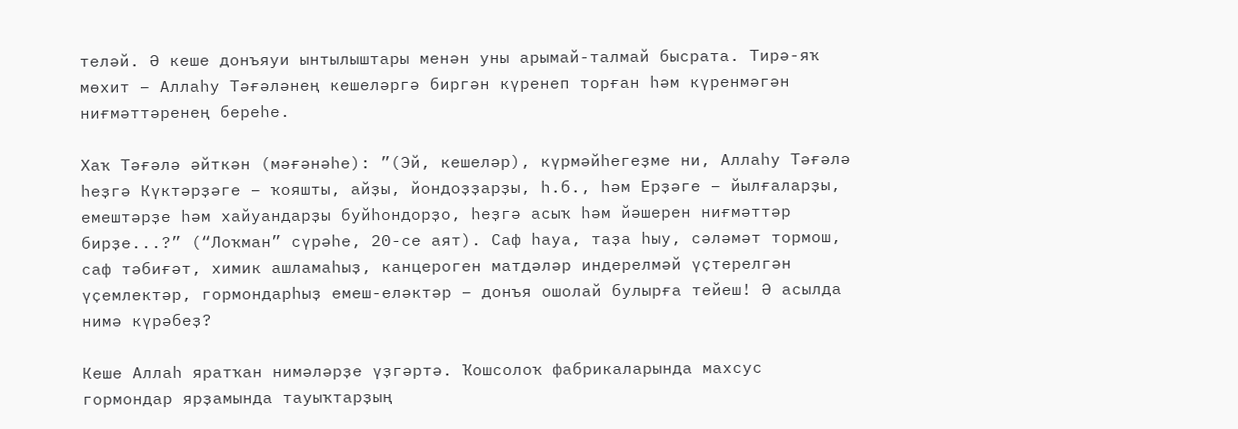теләй. Ә кеше донъяуи ынтылыштары менән уны арымай-талмай бысрата. Тирә-яҡ мөхит – Аллаһу Тәғәләнең кешеләргә биргән күренеп торған һәм күренмәгән ниғмәттәренең береһе.

Хаҡ Тәғәлә әйткән (мәғәнәһе): ”(Эй, кешеләр), күрмәйһегеҙме ни, Аллаһу Тәғәлә һеҙгә Күктәрҙәге − ҡояшты, айҙы, йондоҙҙарҙы, һ.б., һәм Ерҙәге – йылғаларҙы, емештәрҙе һәм хайуандарҙы буйһондорҙо, һеҙгә асыҡ һәм йәшерен ниғмәттәр бирҙе...?” (“Лоҡман” сүрәһе, 20-се аят). Саф һауа, таҙа һыу, сәләмәт тормош, саф тәбиғәт, химик ашламаһыҙ, канцероген матдәләр индерелмәй үҫтерелгән үҫемлектәр, гормондарһыҙ емеш-еләктәр – донъя ошолай булырға тейеш! Ә асылда нимә күрәбеҙ?

Кеше Аллаһ яратҡан нимәләрҙе үҙгәртә. Ҡошсолоҡ фабрикаларында махсус гормондар ярҙамында тауыҡтарҙың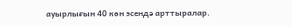ауырлығын 40 көн эсендә арттыралар.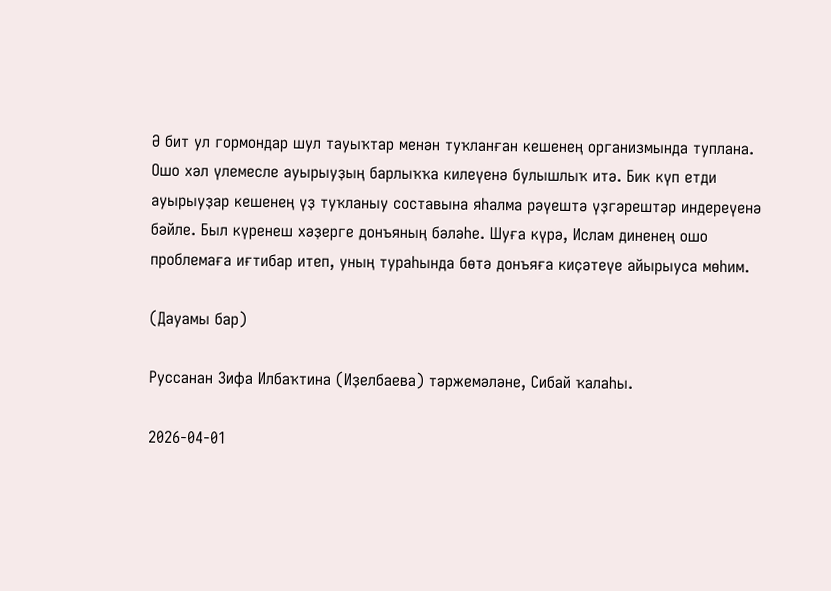Ә бит ул гормондар шул тауыҡтар менән туҡланған кешенең организмында туплана. Ошо хәл үлемесле ауырыуҙың барлыҡҡа килеүенә булышлыҡ итә. Бик күп етди ауырыуҙар кешенең үҙ туҡланыу составына яһалма рәүештә үҙгәрештәр индереүенә бәйле. Был күренеш хәҙерге донъяның бәләһе. Шуға күрә, Ислам диненең ошо проблемаға иғтибар итеп, уның тураһында бөтә донъяға киҫәтеүе айырыуса мөһим.

(Дауамы бар)

Руссанан Зифа Илбаҡтина (Иҙелбаева) тәржемәләне, Сибай ҡалаһы.

2026-04-01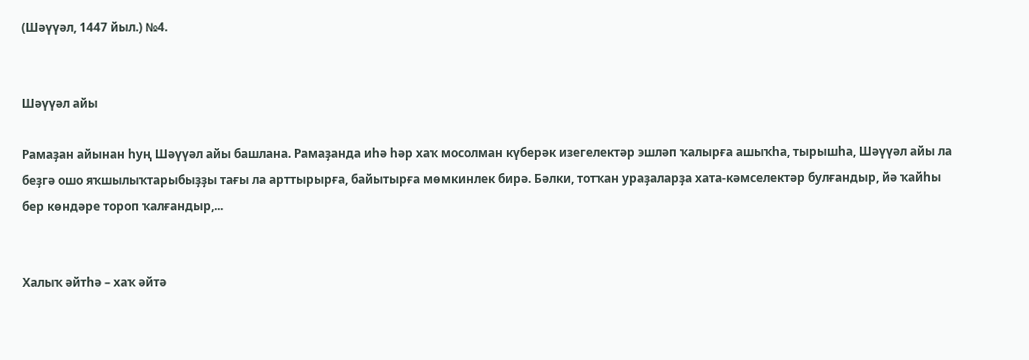(Шәүүәл, 1447 йыл.) №4.


Шәүүәл айы

Рамаҙан айынан һуң Шәүүәл айы башлана. Рамаҙанда иһә һәр хаҡ мосолман күберәк изегелектәр эшләп ҡалырға ашыҡһа, тырышһа, Шәүүәл айы ла беҙгә ошо яҡшылыҡтарыбыҙҙы тағы ла арттырырға, байытырға мөмкинлек бирә. Бәлки, тотҡан ураҙаларҙа хата-кәмселектәр булғандыр, йә ҡайһы бер көндәре тороп ҡалғандыр,...


Халыҡ әйтһә – хаҡ әйтә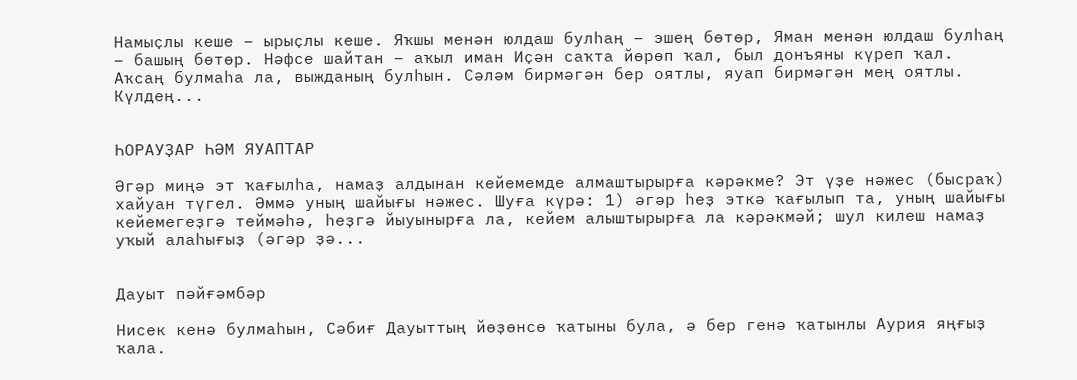Намыҫлы кеше – ырыҫлы кеше. Яҡшы менән юлдаш булһаң – эшең бөтөр, Яман менән юлдаш булһаң – башың бөтөр. Нәфсе шайтан – аҡыл иман Иҫән саҡта йөрөп ҡал, был донъяны күреп ҡал. Аҡсаң булмаһа ла, выжданың булһын. Сәләм бирмәгән бер оятлы, яуап бирмәгән мең оятлы. Күлдең...


ҺОРАУҘАР ҺӘМ ЯУАПТАР

Әгәр миңә эт ҡағылһа, намаҙ алдынан кейемемде алмаштырырға кәрәкме? Эт үҙе нәжес (бысраҡ) хайуан түгел. Әммә уның шайығы нәжес. Шуға күрә: 1) әгәр һеҙ эткә ҡағылып та, уның шайығы кейемегеҙгә теймәһә, һеҙгә йыуынырға ла, кейем алыштырырға ла кәрәкмәй; шул килеш намаҙ уҡый алаһығыҙ (әгәр ҙә...


Дауыт пәйғәмбәр

Нисек кенә булмаһын, Сәбиғ Дауыттың йөҙөнсө ҡатыны була, ә бер генә ҡатынлы Аурия яңғыҙ ҡала.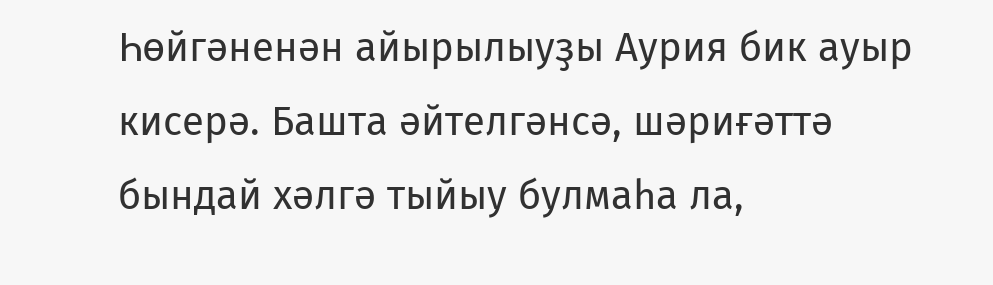Һөйгәненән айырылыуҙы Аурия бик ауыр кисерә. Башта әйтелгәнсә, шәриғәттә бындай хәлгә тыйыу булмаһа ла,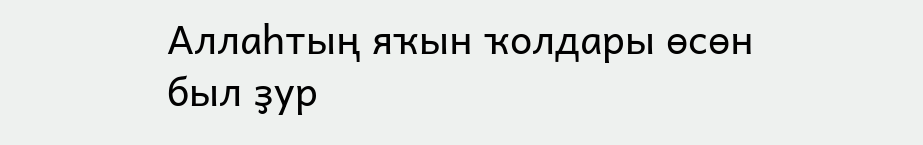Аллаһтың яҡын ҡолдары өсөн был ҙур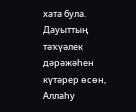хата була. Дауыттың тәҡүәлек дәрәжәһен күтәрер өсөн, Аллаһу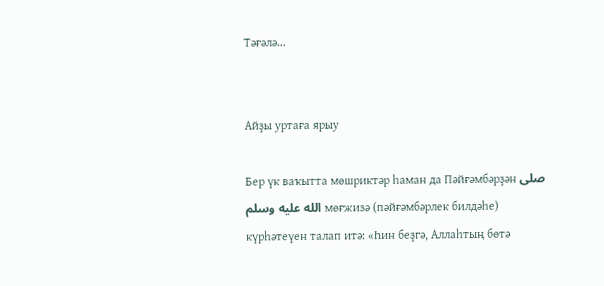Тәғәлә...


Айҙы уртаға ярыу

Бер үк ваҡытта мөшриктәр һаман да Пәйғәмбәрҙән صلى الله عليه وسلم мөғжизә (пәйғәмбәрлек билдәһе) күрһәтеүен талап итә: «Һин беҙгә, Аллаһтың бөтә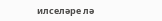илселәре лә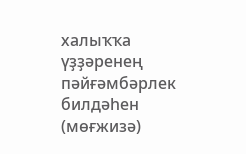халыҡҡа үҙҙәренең пәйғәмбәрлек билдәһен (мөғжизә)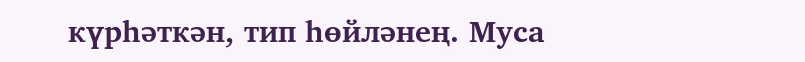күрһәткән, тип һөйләнең. Муса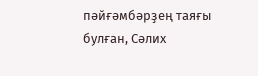пәйғәмбәрҙең таяғы булған, Сәлих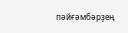пәйғәмбәрҙең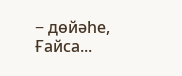− дөйәһе, Ғайса...